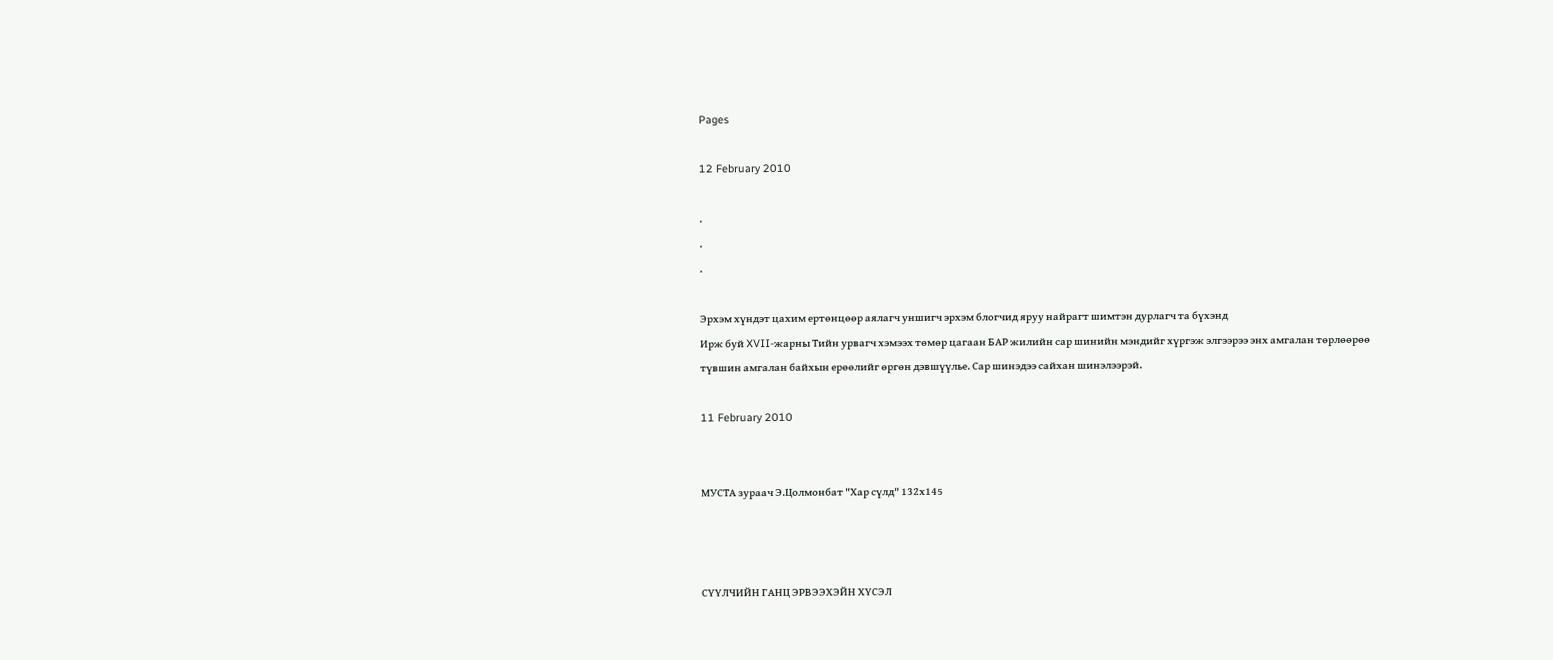Pages

12 February 2010

.
.
.

Эрхэм хүндэт цахим ертөнцөөр аялагч уншигч эрхэм блогчид яруу найрагт шимтэн дурлагч та бүхэнд
Ирж буй XVII-жарны Тийн урвагч хэмээх төмөр цагаан БАР жилийн сар шинийн мэндийг хүргэж элгээрээ энх амгалан төрлөөрөө түвшин амгалан байхын ерөөлийг өргөн дэвшүүлье. Сар шинэдээ сайхан шинэлээрэй.

11 February 2010


МУСТА зураач Э.Цолмонбат "Хар сүлд" 132х145



СҮҮЛЧИЙН ГАНЦ ЭРВЭЭХЭЙН ХҮСЭЛ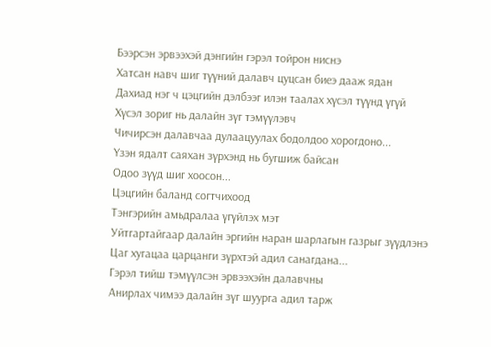Бээрсэн эрвээхэй дэнгийн гэрэл тойрон ниснэ
Хатсан навч шиг түүний далавч цуцсан биеэ дааж ядан
Дахиад нэг ч цэцгийн дэлбээг илэн таалах хүсэл түүнд үгүй
Хүсэл зориг нь далайн зүг тэмүүлэвч
Чичирсэн далавчаа дулаацуулах бодолдоо хорогдоно...
Үзэн ядалт саяхан зүрхэнд нь бугшиж байсан
Одоо зүүд шиг хоосон...
Цэцгийн баланд согтчихоод
Тэнгэрийн амьдралаа үгүйлэх мэт
Уйтгартайгаар далайн эргийн наран шарлагын газрыг зүүдлэнэ
Цаг хугацаа царцанги зүрхтэй адил санагдана...
Гэрэл тийш тэмүүлсэн эрвээхэйн далавчны
Анирлах чимээ далайн зүг шуурга адил тарж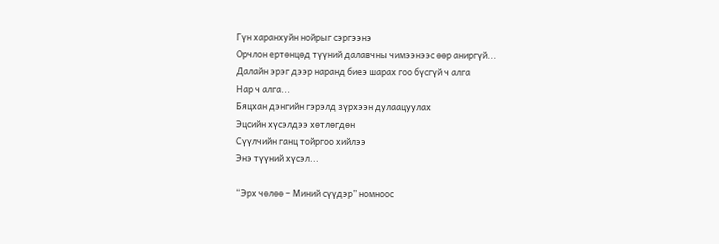Гүн харанхуйн нойрыг сэргээнэ
Орчлон ертөнцөд түүний далавчны чимээнээс өөр аниргүй...
Далайн эрэг дээр наранд биеэ шарах гоо бүсгүй ч алга
Нар ч алга...
Бяцхан дэнгийн гэрэлд зүрхээн дулаацуулах
Эцсийн хүсэлдээ хөтлөгдөн
Сүүлчийн ганц тойргоо хийлээ
Энэ түүний хүсэл...

“Эрх чөлөө – Миний сүүдэр” номноос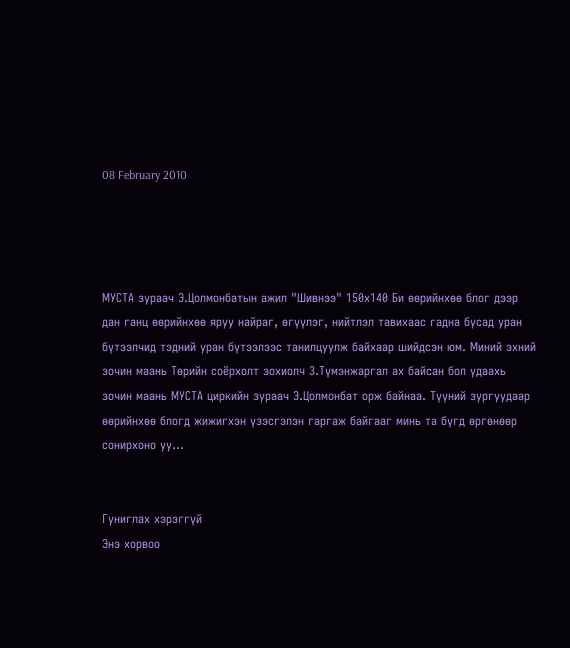08 February 2010




МУСТА зураач Э.Цолмонбатын ажил "Шивнээ" 150х140 Би өөрийнхөө блог дээр дан ганц өөрийнхөө яруу найраг, өгүүлэг, нийтлэл тавихаас гадна бусад уран бүтээлчид тэдний уран бүтээлээс танилцуулж байхаар шийдсэн юм. Миний эхний зочин маань Төрийн соёрхолт зохиолч З.Түмэнжаргал ах байсан бол удаахь зочин маань МУСТА циркийн зураач Э.Цолмонбат орж байнаа. Түүний зургуудаар өөрийнхөө блогд жижигхэн үзэсгэлэн гаргаж байгааг минь та бүгд өргөнөөр сонирхоно уу...


Гуниглах хэрэггүй
Энэ хорвоо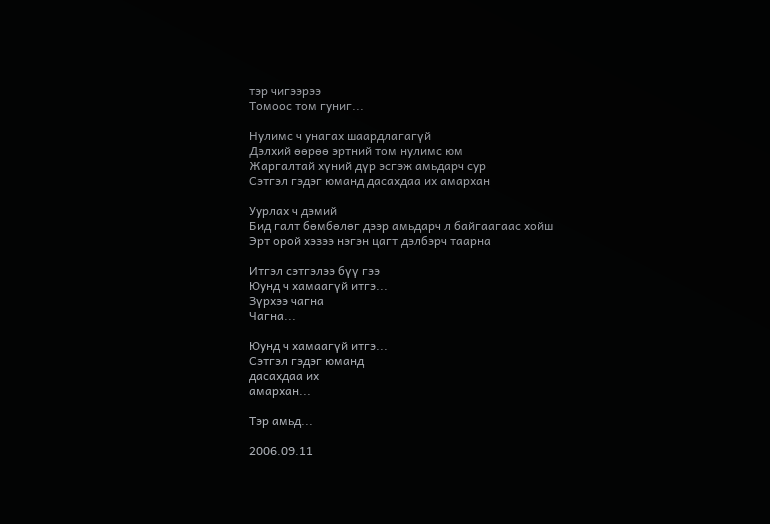тэр чигээрээ
Томоос том гуниг...

Нулимс ч унагах шаардлагагүй
Дэлхий өөрөө эртний том нулимс юм
Жаргалтай хүний дүр эсгэж амьдарч сур
Сэтгэл гэдэг юманд дасахдаа их амархан

Уурлах ч дэмий
Бид галт бөмбөлөг дээр амьдарч л байгаагаас хойш
Эрт орой хэзээ нэгэн цагт дэлбэрч таарна

Итгэл сэтгэлээ бүү гээ
Юунд ч хамаагүй итгэ...
Зүрхээ чагна
Чагна...

Юунд ч хамаагүй итгэ...
Сэтгэл гэдэг юманд
дасахдаа их
амархан...

Тэр амьд...

2006.09.11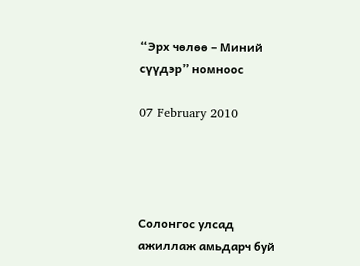“Эрх чөлөө – Миний сүүдэр” номноос

07 February 2010




Солонгос улсад ажиллаж амьдарч буй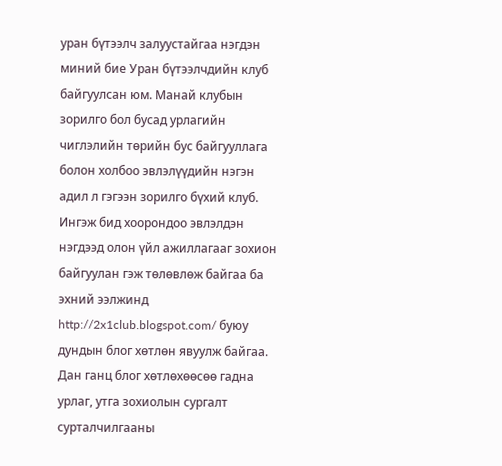уран бүтээлч залуустайгаа нэгдэн миний бие Уран бүтээлчдийн клуб байгуулсан юм. Манай клубын зорилго бол бусад урлагийн чиглэлийн төрийн бус байгууллага болон холбоо эвлэлүүдийн нэгэн адил л гэгээн зорилго бүхий клуб. Ингэж бид хоорондоо эвлэлдэн нэгдээд олон үйл ажиллагааг зохион байгуулан гэж төлөвлөж байгаа ба эхний ээлжинд http://2x1club.blogspot.com/ буюу дундын блог хөтлөн явуулж байгаа. Дан ганц блог хөтлөхөөсөө гадна урлаг, утга зохиолын сургалт сурталчилгааны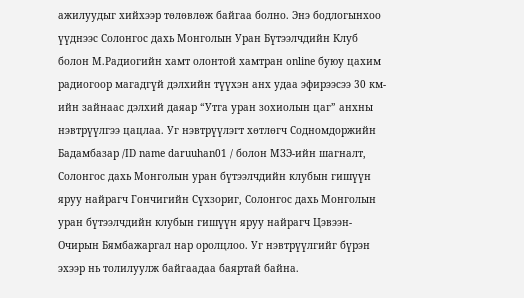ажилуудыг хийхээр төлөвлөж байгаа болно. Энэ бодлогынхоо үүднээс Солонгос дахь Монголын Уран Бүтээлчдийн Клуб болон М.Радиогийн хамт олонтой хамтран online буюу цахим радиогоор магадгүй дэлхийн түүхэн анх удаа эфирээсээ 30 км-ийн зайнаас дэлхий даяар “Утга уран зохиолын цаг” анхны нэвтрүүлгээ цацлаа. Уг нэвтрүүлэгт хөтлөгч Содномдоржийн Бадамбазар /ID name daruuhan01 / болон МЗЭ-ийн шагналт, Солонгос дахь Монголын уран бүтээлчдийн клубын гишүүн яруу найрагч Гончигийн Сүхзориг, Солонгос дахь Монголын уран бүтээлчдийн клубын гишүүн яруу найрагч Цэвээн-Очирын Бямбажаргал нар оролцлоо. Уг нэвтрүүлгийг бүрэн эхээр нь толилуулж байгаадаа баяртай байна.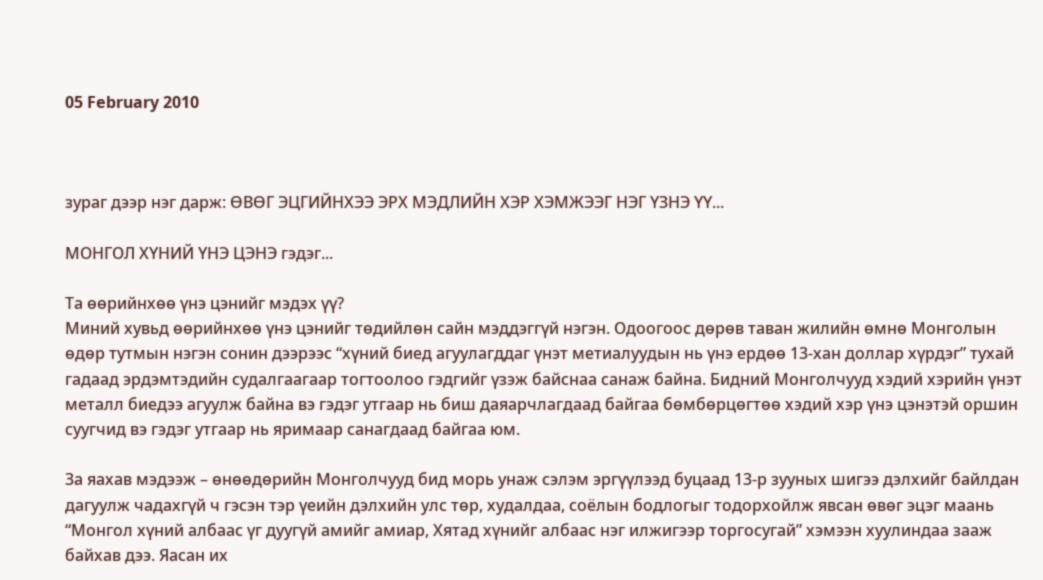05 February 2010



зураг дээр нэг дарж: ӨВӨГ ЭЦГИЙНХЭЭ ЭРХ МЭДЛИЙН ХЭР ХЭМЖЭЭГ НЭГ ҮЗНЭ ҮҮ...

МОНГОЛ ХҮНИЙ ҮНЭ ЦЭНЭ гэдэг...

Та өөрийнхөө үнэ цэнийг мэдэх үү?
Миний хувьд өөрийнхөө үнэ цэнийг төдийлөн сайн мэддэггүй нэгэн. Одоогоос дөрөв таван жилийн өмнө Монголын өдөр тутмын нэгэн сонин дээрээс “хүний биед агуулагддаг үнэт метиалуудын нь үнэ ердөө 13-хан доллар хүрдэг” тухай гадаад эрдэмтэдийн судалгаагаар тогтоолоо гэдгийг үзэж байснаа санаж байна. Бидний Монголчууд хэдий хэрийн үнэт металл биедээ агуулж байна вэ гэдэг утгаар нь биш даяарчлагдаад байгаа бөмбөрцөгтөө хэдий хэр үнэ цэнэтэй оршин суугчид вэ гэдэг утгаар нь яримаар санагдаад байгаа юм.

За яахав мэдээж – өнөөдөрийн Монголчууд бид морь унаж сэлэм эргүүлээд буцаад 13-р зууных шигээ дэлхийг байлдан дагуулж чадахгүй ч гэсэн тэр үеийн дэлхийн улс төр, худалдаа, соёлын бодлогыг тодорхойлж явсан өвөг эцэг маань “Монгол хүний албаас үг дуугүй амийг амиар, Хятад хүнийг албаас нэг илжигээр торгосугай” хэмээн хуулиндаа зааж байхав дээ. Яасан их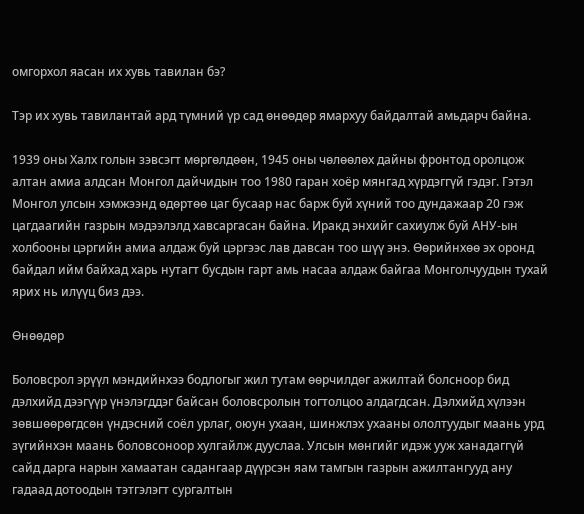омгорхол яасан их хувь тавилан бэ?

Тэр их хувь тавилантай ард түмний үр сад өнөөдөр ямархуу байдалтай амьдарч байна.

1939 оны Халх голын зэвсэгт мөргөлдөөн, 1945 оны чөлөөлөх дайны фронтод оролцож алтан амиа алдсан Монгол дайчидын тоо 1980 гаран хоёр мянгад хүрдэггүй гэдэг. Гэтэл Монгол улсын хэмжээнд өдөртөө цаг бусаар нас барж буй хүний тоо дундажаар 20 гэж цагдаагийн газрын мэдээлэлд хавсаргасан байна. Иракд энхийг сахиулж буй АНУ-ын холбооны цэргийн амиа алдаж буй цэргээс лав давсан тоо шүү энэ. Өөрийнхөө эх оронд байдал ийм байхад харь нутагт бусдын гарт амь насаа алдаж байгаа Монголчуудын тухай ярих нь илүүц биз дээ.

Өнөөдөр

Боловсрол эрүүл мэндийнхээ бодлогыг жил тутам өөрчилдөг ажилтай болсноор бид дэлхийд дээгүүр үнэлэгддэг байсан боловсролын тогтолцоо алдагдсан. Дэлхийд хүлээн зөвшөөрөгдсөн үндэсний соёл урлаг, оюун ухаан, шинжлэх ухааны ололтуудыг маань урд зүгийнхэн маань боловсоноор хулгайлж дууслаа. Улсын мөнгийг идэж ууж ханадаггүй сайд дарга нарын хамаатан садангаар дүүрсэн яам тамгын газрын ажилтангууд ану гадаад дотоодын тэтгэлэгт сургалтын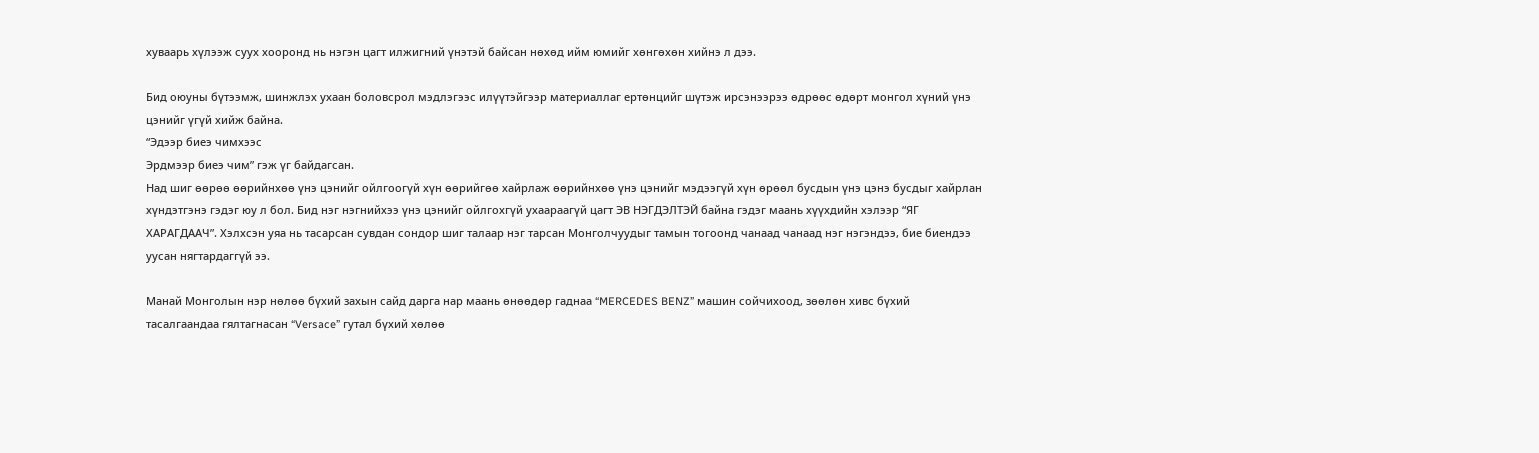хуваарь хүлээж суух хооронд нь нэгэн цагт илжигний үнэтэй байсан нөхөд ийм юмийг хөнгөхөн хийнэ л дээ.

Бид оюуны бүтээмж, шинжлэх ухаан боловсрол мэдлэгээс илүүтэйгээр материаллаг ертөнцийг шүтэж ирсэнээрээ өдрөөс өдөрт монгол хүний үнэ цэнийг үгүй хийж байна.
“Эдээр биеэ чимхээс
Эрдмээр биеэ чим” гэж үг байдагсан.
Над шиг өөрөө өөрийнхөө үнэ цэнийг ойлгоогүй хүн өөрийгөө хайрлаж өөрийнхөө үнэ цэнийг мэдээгүй хүн өрөөл бусдын үнэ цэнэ бусдыг хайрлан хүндэтгэнэ гэдэг юу л бол. Бид нэг нэгнийхээ үнэ цэнийг ойлгохгүй ухаараагүй цагт ЭВ НЭГДЭЛТЭЙ байна гэдэг маань хүүхдийн хэлээр “ЯГ ХАРАГДААЧ”. Хэлхсэн уяа нь тасарсан сувдан сондор шиг талаар нэг тарсан Монголчуудыг тамын тогоонд чанаад чанаад нэг нэгэндээ, бие биендээ уусан нягтардаггүй ээ.

Манай Монголын нэр нөлөө бүхий захын сайд дарга нар маань өнөөдөр гаднаа “MERCEDES BENZ” машин сойчихоод, зөөлөн хивс бүхий тасалгаандаа гялтагнасан “Versace” гутал бүхий хөлөө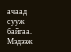ачаад сууж байгаа. Мэдээж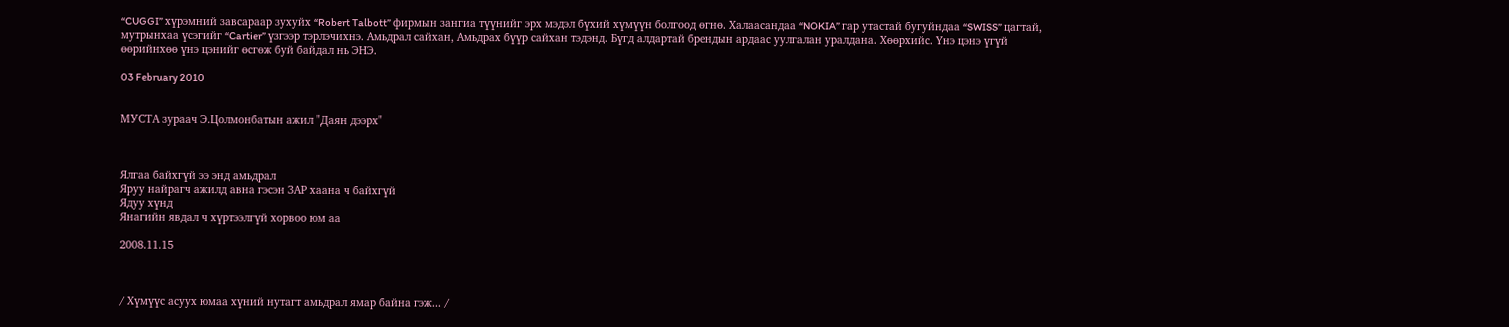“CUGGI” хүрэмний завсараар зухуйх “Robert Talbott” фирмын зангиа түүнийг эрх мэдэл бүхий хүмүүн болгоод өгнө. Халаасандаа “NOKIA” гар утастай бугуйндаа “SWISS” цагтай, мутрынхаа үсэгийг “Cartier” үзгээр тэрлэчихнэ. Амьдрал сайхан, Амьдрах бүүр сайхан тэдэнд. Бүгд алдартай брендын ардаас уулгалан уралдана. Хөөрхийс. Үнэ цэнэ үгүй өөрийнхөө үнэ цэнийг өсгөж буй байдал нь ЭНЭ.

03 February 2010


МУСТА зураач Э.Цолмонбатын ажил "Даян дээрх"



Ялгаа байхгүй ээ энд амьдрал
Яруу найрагч ажилд авна гэсэн ЗАР хаана ч байхгүй
Ядуу хүнд
Янагийн явдал ч хүртээлгүй хорвоо юм аа

2008.11.15



/ Хүмүүс асуух юмаа хүний нутагт амьдрал ямар байна гэж... /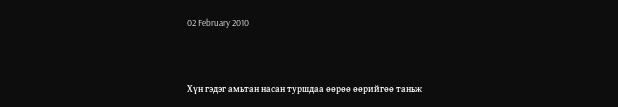02 February 2010



Хүн гэдэг амьтан насан туршдаа өөрөө өөрийгөө таньж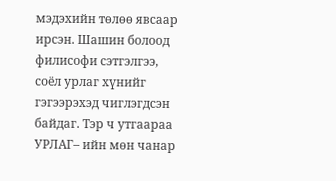мэдэхийн төлөө явсаар ирсэн. Шашин болоод филисофи сэтгэлгээ, соёл урлаг хүнийг гэгээрэхэд чиглэгдсэн байдаг. Тэр ч утгаараа УРЛАГ– ийн мөн чанар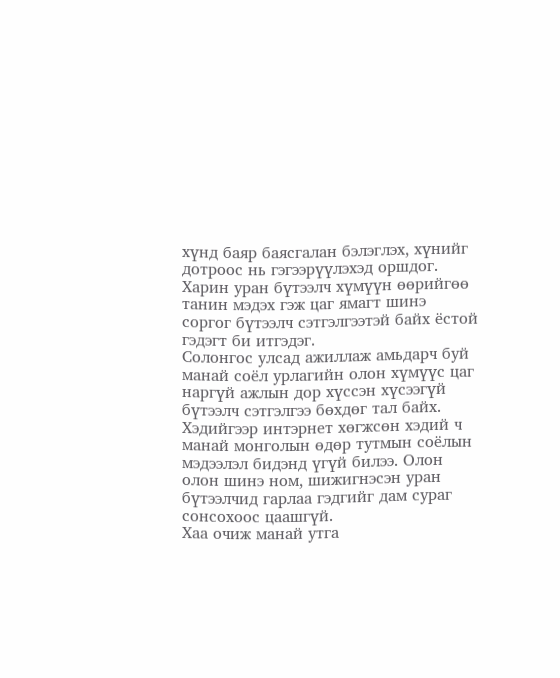хүнд баяр баясгалан бэлэглэх, хүнийг дотроос нь гэгээрүүлэхэд оршдог. Харин уран бүтээлч хүмүүн өөрийгөө танин мэдэх гэж цаг ямагт шинэ соргог бүтээлч сэтгэлгээтэй байх ёстой гэдэгт би итгэдэг.
Солонгос улсад ажиллаж амьдарч буй манай соёл урлагийн олон хүмүүс цаг наргүй ажлын дор хүссэн хүсээгүй бүтээлч сэтгэлгээ бөхдөг тал байх. Хэдийгээр интэрнет хөгжсөн хэдий ч манай монголын өдөр тутмын соёлын мэдээлэл бидэнд үгүй билээ. Олон олон шинэ ном, шижигнэсэн уран бүтээлчид гарлаа гэдгийг дам сураг сонсохоос цаашгүй.
Хаа очиж манай утга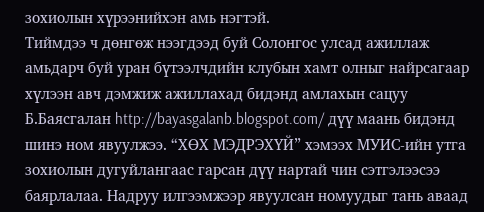зохиолын хүрээнийхэн амь нэгтэй.
Тиймдээ ч дөнгөж нээгдээд буй Солонгос улсад ажиллаж амьдарч буй уран бүтээлчдийн клубын хамт олныг найрсагаар хүлээн авч дэмжиж ажиллахад бидэнд амлахын сацуу Б.Баясгалан http://bayasgalanb.blogspot.com/ дүү маань бидэнд шинэ ном явуулжээ. “ХӨХ МЭДРЭХҮЙ” хэмээх МУИС-ийн утга зохиолын дугуйлангаас гарсан дүү нартай чин сэтгэлээсээ баярлалаа. Надруу илгээмжээр явуулсан номуудыг тань аваад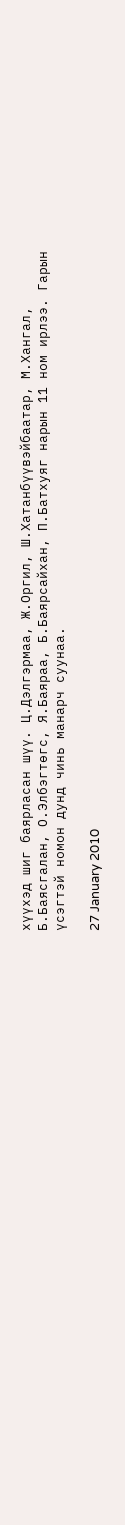хүүхэд шиг баярласан шүү. Ц.Дэлгэрмаа, Ж.Оргил, Ш.Хатанбүүвэйбаатар, М.Хангал, Б.Баясгалан, О.Элбэгтөгс, Я.Баяраа, Б.Баярсайхан, П.Батхуяг нарын 11 ном ирлээ. Гарын үсэгтэй номон дунд чинь манарч суунаа.

27 January 2010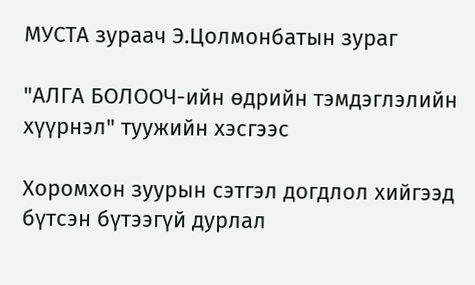МУСТА зураач Э.Цолмонбатын зураг

"АЛГА БОЛООЧ-ийн өдрийн тэмдэглэлийн хүүрнэл" туужийн хэсгээс

Хоромхон зуурын сэтгэл догдлол хийгээд бүтсэн бүтээгүй дурлал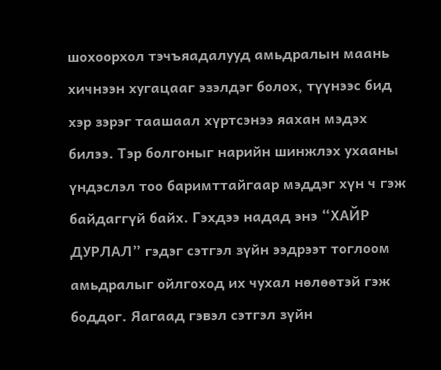шохоорхол тэчъяадалууд амьдралын маань хичнээн хугацааг эзэлдэг болох, түүнээс бид хэр зэрэг таашаал хүртсэнээ яахан мэдэх билээ. Тэр болгоныг нарийн шинжлэх ухааны үндэслэл тоо баримттайгаар мэддэг хүн ч гэж байдаггүй байх. Гэхдээ надад энэ “ХАЙР ДУРЛАЛ” гэдэг сэтгэл зүйн ээдрээт тоглоом амьдралыг ойлгоход их чухал нөлөөтэй гэж боддог. Яагаад гэвэл сэтгэл зүйн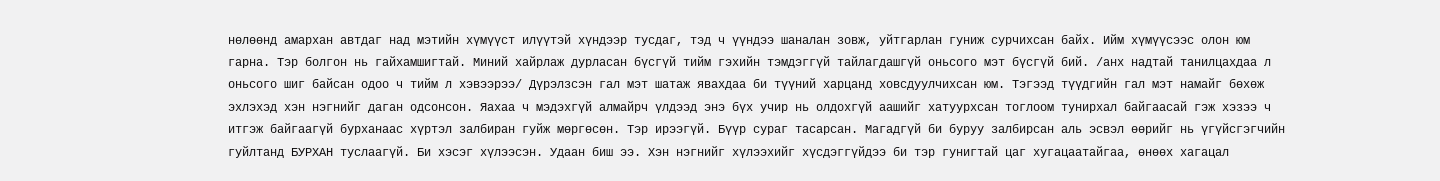нөлөөнд амархан автдаг над мэтийн хүмүүст илүүтэй хүндээр тусдаг, тэд ч үүндээ шаналан зовж, уйтгарлан гуниж сурчихсан байх. Ийм хүмүүсээс олон юм гарна. Тэр болгон нь гайхамшигтай. Миний хайрлаж дурласан бүсгүй тийм гэхийн тэмдэггүй тайлагдашгүй оньсого мэт бүсгүй бий. /анх надтай танилцахдаа л оньсого шиг байсан одоо ч тийм л хэвээрээ/ Дүрэлзсэн гал мэт шатаж явахдаа би түүний харцанд ховсдуулчихсан юм. Тэгээд түүдгийн гал мэт намайг бөхөж эхлэхэд хэн нэгнийг даган одсонсон. Яахаа ч мэдэхгүй алмайрч үлдээд энэ бүх учир нь олдохгүй аашийг хатуурхсан тоглоом тунирхал байгаасай гэж хэзээ ч итгэж байгаагүй бурханаас хүртэл залбиран гуйж мөргөсөн. Тэр ирээгүй. Бүүр сураг тасарсан. Магадгүй би буруу залбирсан аль эсвэл өөрийг нь үгүйсгэгчийн гуйлтанд БУРХАН туслаагүй. Би хэсэг хүлээсэн. Удаан биш ээ. Хэн нэгнийг хүлээхийг хүсдэггүйдээ би тэр гунигтай цаг хугацаатайгаа, өнөөх хагацал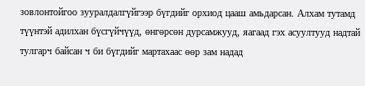зовлонтойгоо зууралдалгүйгээр бүгдийг орхиод цааш амьдарсан. Алхам тутамд түүнтэй адилхан бүсгүйчүүд, өнгөрсөн дурсамжууд, яагаад гэх асуултууд надтай тулгарч байсан ч би бүгдийг мартахаас өөр зам надад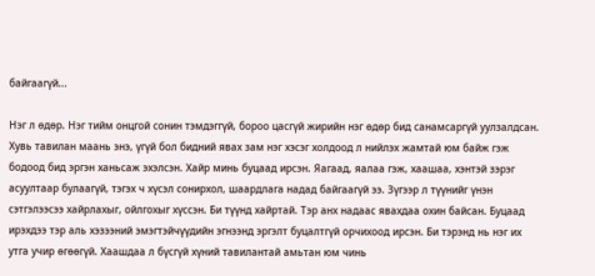байгаагүй...

Нэг л өдөр. Нэг тийм онцгой сонин тэмдэггүй, бороо цасгүй жирийн нэг өдөр бид санамсаргүй уулзалдсан. Хувь тавилан маань энэ, үгүй бол бидний явах зам нэг хэсэг холдоод л нийлэх жамтай юм байж гэж бодоод бид эргэн ханьсаж эхэлсэн. Хайр минь буцаад ирсэн. Яагаад, яалаа гэж, хаашаа, хэнтэй зэрэг асуултаар булаагүй, тэгэх ч хүсэл сонирхол, шаардлага надад байгаагүй ээ. Зүгээр л түүнийг үнэн сэтгэлээсээ хайрлахыг, ойлгохыг хүссэн. Би түүнд хайртай. Тэр анх надаас явахдаа охин байсан. Буцаад ирэхдээ тэр аль хэзээний эмэгтэйчүүдийн эгнээнд эргэлт буцалтгүй орчихоод ирсэн. Би тэрэнд нь нэг их утга учир өгөөгүй. Хаашдаа л бүсгүй хүний тавилантай амьтан юм чинь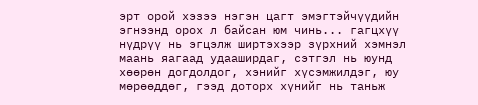эрт орой хэзээ нэгэн цагт эмэгтэйчүүдийн эгнээнд орох л байсан юм чинь... гагцхүү нүдрүү нь эгцэлж ширтэхээр зүрхний хэмнэл маань яагаад удааширдаг, сэтгэл нь юунд хөөрөн догдолдог, хэнийг хүсэмжилдэг, юу мөрөөддөг, гээд доторх хүнийг нь таньж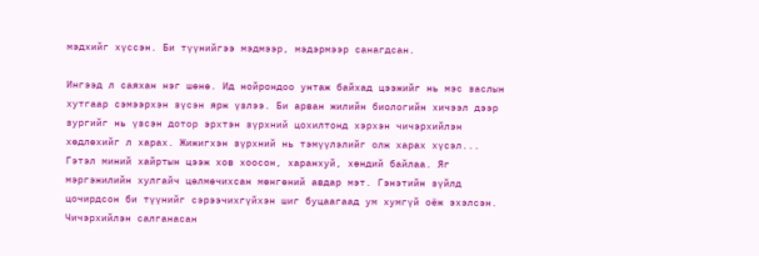мэдхийг хүссэн. Би түүнийгээ мэдмээр, мэдэрмээр санагдсан.

Ингээд л саяхан нэг шөнө. Ид нойрондоо унтаж байхад цээжийг нь мэс заслын хутгаар сэмээрхэн зүсэн ярж үзлээ. Би арван жилийн биологийн хичээл дээр зургийг нь үзсэн дотор эрхтэн зүрхний цохилтонд хэрхэн чичэрхийлэн хөдлөхийг л харах. Жижигхэн зүрхний нь тэмүүлэлийг олж харах хүсэл... Гэтэл миний хайртын цээж хов хоосон, харанхуй, хөндий байлаа. Яг мэргэжилийн хулгайч цөлмөчихсан мөнгөний авдар мэт. Гэнэтийн зүйлд цочирдсон би түүнийг сэрээчихгүйхэн шиг буцаагаад ум хумгүй оёж эхэлсэн. Чичэрхийлэн салганасан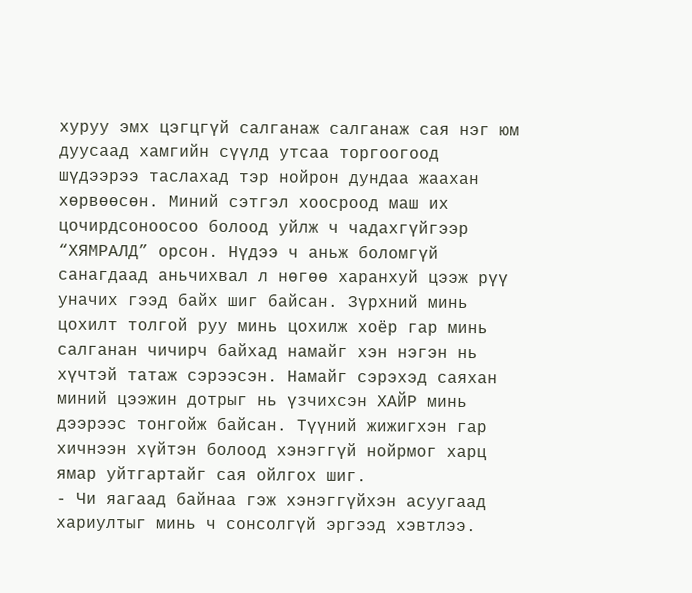хуруу эмх цэгцгүй салганаж салганаж сая нэг юм дуусаад хамгийн сүүлд утсаа торгоогоод шүдээрээ таслахад тэр нойрон дундаа жаахан хөрвөөсөн. Миний сэтгэл хоосроод маш их цочирдсоноосоо болоод уйлж ч чадахгүйгээр “ХЯМРАЛД” орсон. Нүдээ ч аньж боломгүй санагдаад аньчихвал л нөгөө харанхуй цээж рүү уначих гээд байх шиг байсан. Зүрхний минь цохилт толгой руу минь цохилж хоёр гар минь салганан чичирч байхад намайг хэн нэгэн нь хүчтэй татаж сэрээсэн. Намайг сэрэхэд саяхан миний цээжин дотрыг нь үзчихсэн ХАЙР минь дээрээс тонгойж байсан. Түүний жижигхэн гар хичнээн хүйтэн болоод хэнэггүй нойрмог харц ямар уйтгартайг сая ойлгох шиг.
- Чи яагаад байнаа гэж хэнэггүйхэн асуугаад хариултыг минь ч сонсолгүй эргээд хэвтлээ.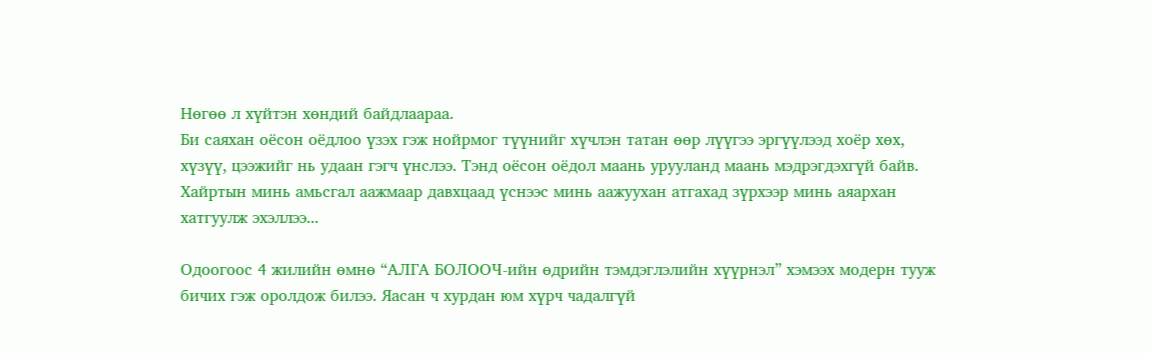Нөгөө л хүйтэн хөндий байдлаараа.
Би саяхан оёсон оёдлоо үзэх гэж нойрмог түүнийг хүчлэн татан өөр лүүгээ эргүүлээд хоёр хөх, хүзүү, цээжийг нь удаан гэгч үнслээ. Тэнд оёсон оёдол маань урууланд маань мэдрэгдэхгүй байв. Хайртын минь амьсгал аажмаар давхцаад үснээс минь аажуухан атгахад зүрхээр минь аяархан хатгуулж эхэллээ...

Одоогоос 4 жилийн өмнө “АЛГА БОЛООЧ-ийн өдрийн тэмдэглэлийн хүүрнэл” хэмээх модерн тууж бичих гэж оролдож билээ. Яасан ч хурдан юм хүрч чадалгүй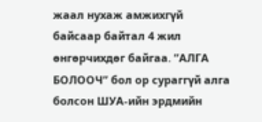жаал нухаж амжихгүй байсаар байтал 4 жил өнгөрчихдөг байгаа. ”АЛГА БОЛООЧ” бол ор сураггүй алга болсон ШУА-ийн эрдмийн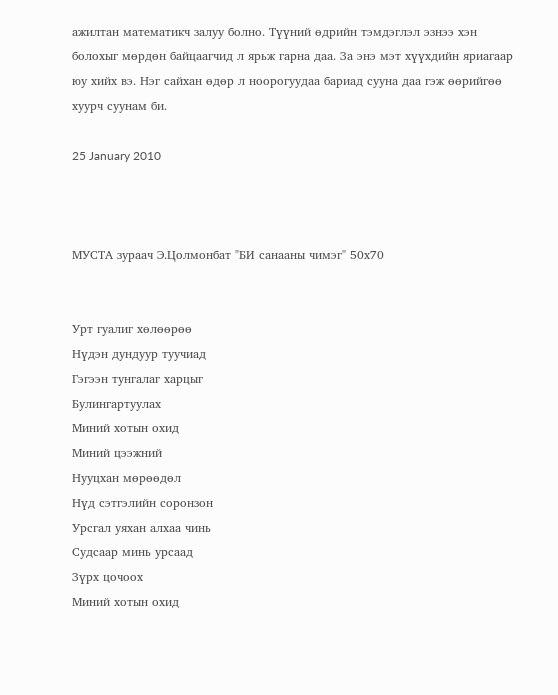ажилтан математикч залуу болно. Түүний өдрийн тэмдэглэл эзнээ хэн болохыг мөрдөн байцаагчид л ярьж гарна даа. За энэ мэт хүүхдийн яриагаар юу хийх вэ. Нэг сайхан өдөр л ноорогуудаа бариад сууна даа гэж өөрийгөө хуурч суунам би.

25 January 2010



МУСТА зураач Э.Цолмонбат "БИ санааны чимэг" 50х70


Урт гуалиг хөлөөрөө
Нүдэн дундуур туучиад
Гэгээн тунгалаг харцыг
Булингартуулах
Миний хотын охид
Миний цээжний
Нууцхан мөрөөдөл
Нүд сэтгэлийн соронзон
Урсгал уяхан алхаа чинь
Судсаар минь урсаад
Зүрх цочоох
Миний хотын охид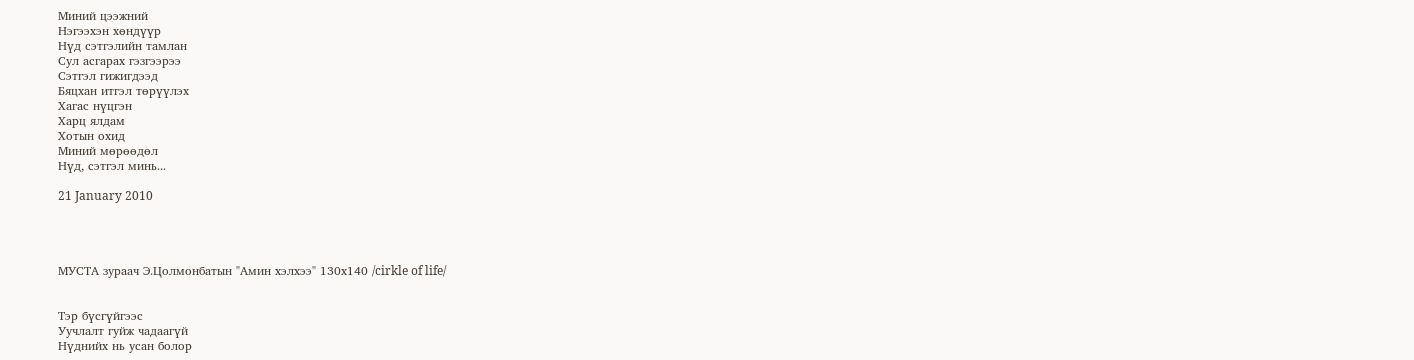Миний цээжний
Нэгээхэн хөндүүр
Нүд сэтгэлийн тамлан
Сул асгарах гэзгээрээ
Сэтгэл гижигдээд
Бяцхан итгэл төрүүлэх
Хагас нүцгэн
Харц ялдам
Хотын охид
Миний мөрөөдөл
Нүд, сэтгэл минь...

21 January 2010




МУСТА зураач Э.Цолмонбатын "Амин хэлхээ" 130х140 /cirkle of life/


Тэр бүсгүйгээс
Уучлалт гуйж чадаагүй
Нүднийх нь усан болор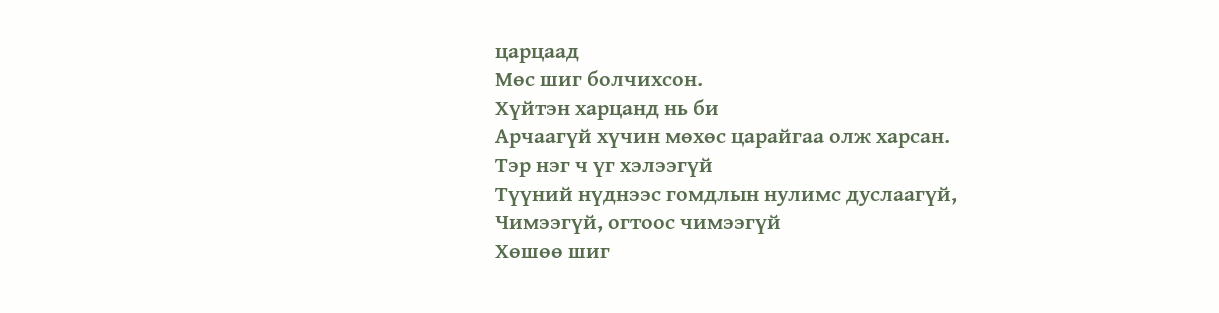царцаад
Мөс шиг болчихсон.
Хүйтэн харцанд нь би
Арчаагүй хүчин мөхөс царайгаа олж харсан.
Тэр нэг ч үг хэлээгүй
Түүний нүднээс гомдлын нулимс дуслаагүй,
Чимээгүй, огтоос чимээгүй
Хөшөө шиг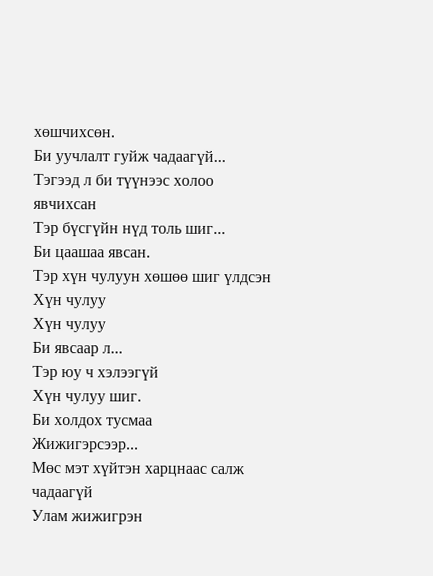хөшчихсөн.
Би уучлалт гуйж чадаагүй...
Тэгээд л би түүнээс холоо явчихсан
Тэр бүсгүйн нүд толь шиг...
Би цаашаа явсан.
Тэр хүн чулуун хөшөө шиг үлдсэн
Хүн чулуу
Хүн чулуу
Би явсаар л...
Тэр юу ч хэлээгүй
Хүн чулуу шиг.
Би холдох тусмаа
Жижигэрсээр...
Мөс мэт хүйтэн харцнаас салж чадаагүй
Улам жижигрэн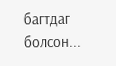багтдаг болсон...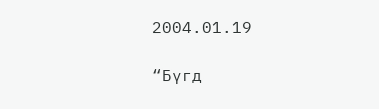2004.01.19

“Бүгд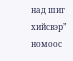над шиг хийсвэр” номоос